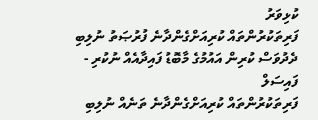ކުޅިވަރު
ފަރިތަކުރުންތައް ކުރިއަށްގެންދާނެ ފުރުޞަތު ނުލިބި ދެދުވަސް ކުރިން އައުމުގެ މާބޮޑު ފައިދާއެއް ނުކުރި - ފައިސަލް
ފަރިތަކުރުންތައް ކުރިއަށްގެންދާނެ ތަނެއް ނުލިބި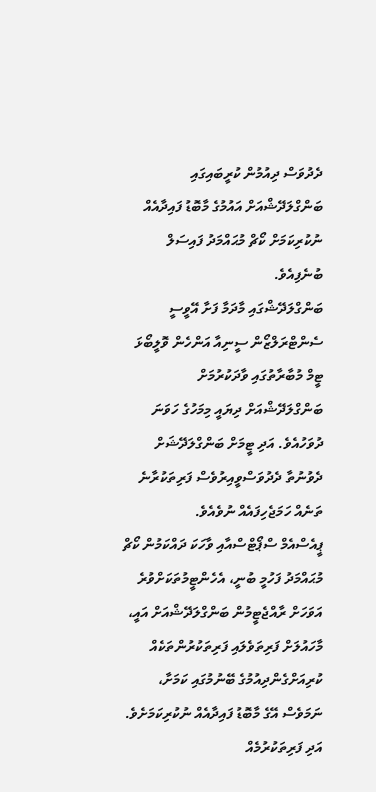ދެދުވަސް ދިއުމުން ކުރީބައިގައި ބަންގްލަދޭޝްއަށް އައުމުގެ މާބޮޑު ފައިދާއެއް ނުކުރިކަމަށް ކޯޗް މުޙައްމަދު ފައިސަލް ބުނެފިއެވެ.
ބަންގްލަދޭޝްގައި މާދަމާ ފަށާ އޭވީސީ ސެންޓްރަލްޒޯން ސީނިއާ އަންހެން ވޮލީބޯޅަ ޓީމް މުބާރާތުގައި ވާދަކުރުމަށް ބަންގްލަދޭޝްއަށް ދިޔައީ މިމަހުގެ ހަވަނަ ދުވަހުއެވެ. އަދި ޓީމަށް ބަންގްލަދޭޝަށް ދެވުނުތާ ދެދުވަސްވީއިރުވެސް ފަރިތަކުރާނެ ތަނެއް ހަމަޖެހިފައެއް ނުވެއެވެ.
ޕީއެސްއެމް ސްޕޯޓްސްއާއި ވާހަކަ ދައްކަމުން ކޯޗް މުޙައްމަދު ފަހުމީ ބުނީ، އެހެންޓީމުތަކަށްވުރެ އަވަހަށް ރާއްޖެޓީމުން ބަންގްލަދޭޝްއަށް އައީ، މާހައުލަށް ފަރިތަވެލައި ފަރިތަކުރުންތަކެއް ކުރިއަށްގެންދިއުމުގެ ބޭނުމުގައި ކަމަށާ، ނަމަވެސް އޭގެ މާބޮޑު ފައިދާއެއް ނުކުރިކަމަށެވެ. އަދި ފަރިތަކުރުމެއް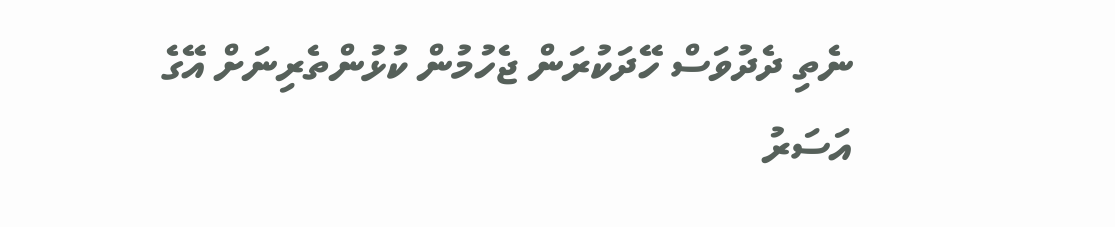ނެތި ދެދުވަސް ހޭދަކުރަން ޖެހުމުން ކުޅުންތެރިނަށް އޭގެ އަސަރު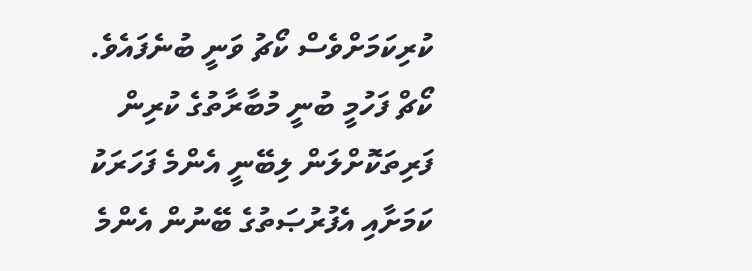ކުރިކަމަށްވެސް ކޯޗު ވަނީ ބުނެފައެވެ.
ކޯޗް ފަހުމީ ބުނީ މުބާރާތުގެ ކުރިން ފަރިތަކޮށްލަން ލިބޭނީ އެންމެ ފަހަރަކު ކަމަށާއި އެފުރުޞަތުގެ ބޭނުން އެންމެ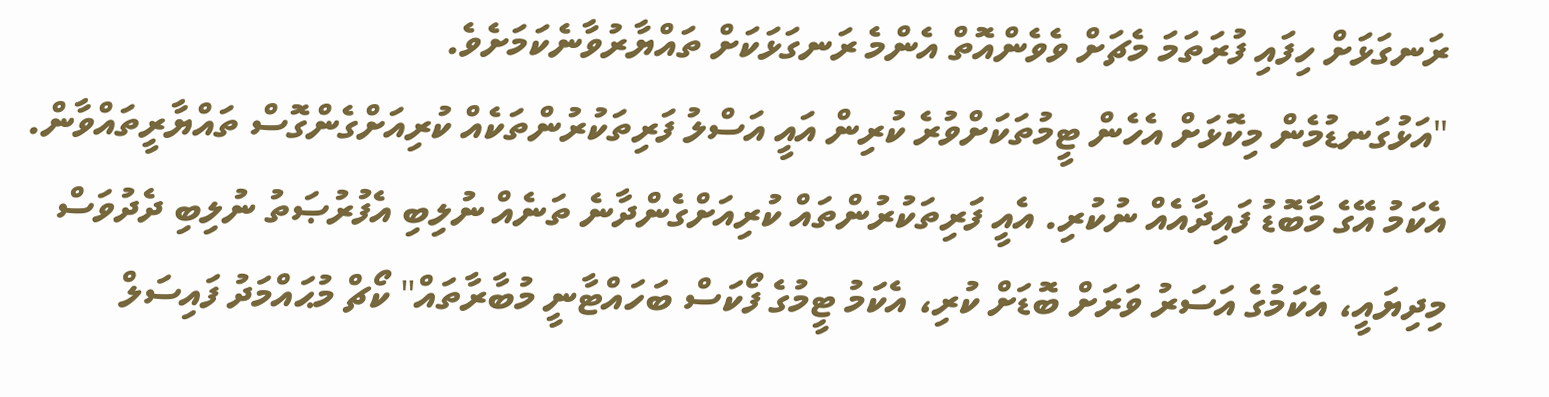ރަނގަޅަށް ހިފައި ފުރަތަމަ މެޗަށް ވެވެންއޮތް އެންމެ ރަނގަޅަކަށް ތައްޔާރުވާނެކަމަށެވެ.
"އަޅުގަނޑުމެން މިކޮޅަށް އެހެން ޓީމުތަކަށްވުރެ ކުރިން އައީ އަސްލު ފަރިތަކުރުންތަކެއް ކުރިއަށްގެންގޮސް ތައްޔާރީތައްވާން. އެކަމު އޭގެ މާބޮޑު ފައިދާއެއް ނުކުރި. އެއީ ފަރިތަކުރުންތައް ކުރިއަށްގެންދާނެ ތަނެއް ނުލިބި އެފުރުޞަތު ނުލިބި ދެދުވަސް މިދިޔައީ، އެކަމުގެ އަސަރު ވަރަށް ބޮޑަށް ކުރި، އެކަމު ޓީމުގެ ފޯކަސް ބަހައްޓާނީ މުބާރާތައް" ކޯޗް މުޙައްމަދު ފައިސަލް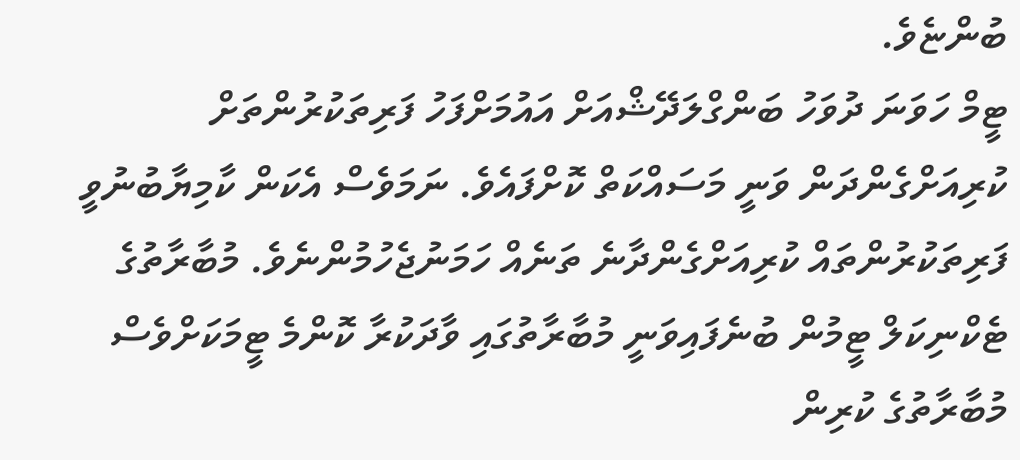ބުންޏެވެ.
ޓީމް ހަވަނަ ދުވަހު ބަންގްލަދޭޝްއަށް އައުމަށްފަހު ފަރިތަކުރުންތަށް ކުރިއަށްގެންދަން ވަނީ މަސައްކަތް ކޮށްފައެވެ. ނަމަވެސް އެކަން ކާމިޔާބުނުވީ ފަރިތަކުރުންތައް ކުރިއަށްގެންދާނެ ތަނެއް ހަމަނުޖެހުމުންނެވެ. މުބާރާތުގެ ޓެކްނިކަލް ޓީމުން ބުނެފައިވަނީ މުބާރާތުގައި ވާދަކުރާ ކޮންމެ ޓީމަކަށްވެސް މުބާރާތުގެ ކުރިން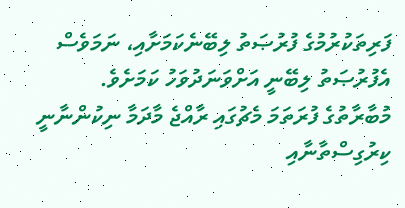ފަރިތަކުރުމުގެ ފުރުޞަތު ލިބޭނެކަމަށާއި، ނަމަވެސް އެފުރުޞަތު ލިބޭނީ އަށްވަނަދުވަހު ކަމަށެވެ.
މުބާރާތުގެ ފުރަތަމަ މެޗުގައި ރާއްޖެ މާދަމާ ނިކުންނާނީ ކިރުގިސްތާނާއި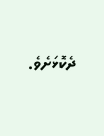ދެކޮޅަށެވެ.